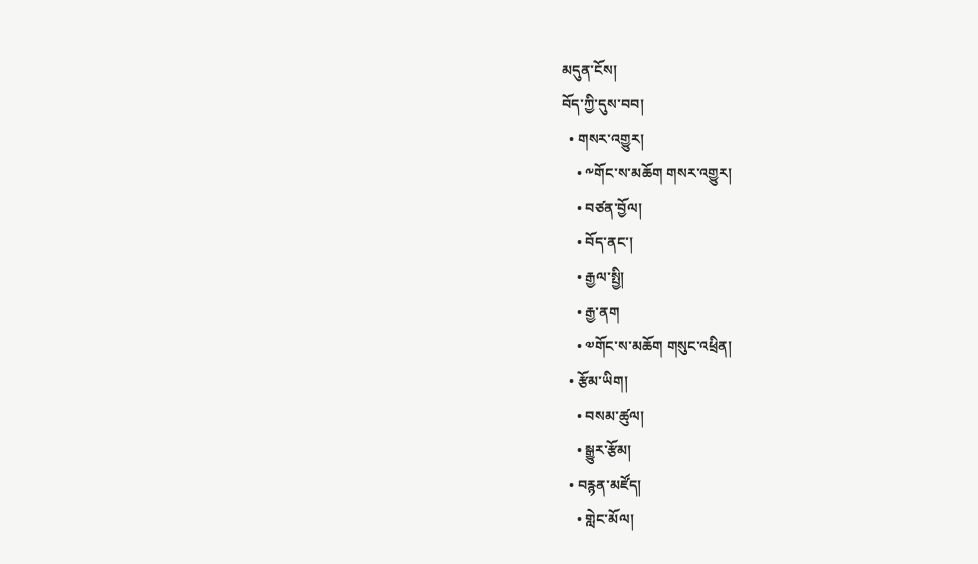མདུན་ངོས།
བོད་ཀྱི་དུས་བབ།
  • གསར་འགྱུར།
    • ༸གོང་ས་མཆོག གསར་འགྱུར།
    • བཙན་བྱོལ།
    • བོད་ནང་།
    • རྒྱལ་སྤྱི།
    • རྒྱ་ནག
    • ༧གོང་ས་མཆོག གསུང་འཕྲིན།
  • རྩོམ་ཡིག།
    • བསམ་ཚུལ།
    • སྒྱུར་རྩོམ།
  • བརྙན་མཛོད།
    • གླེང་མོལ།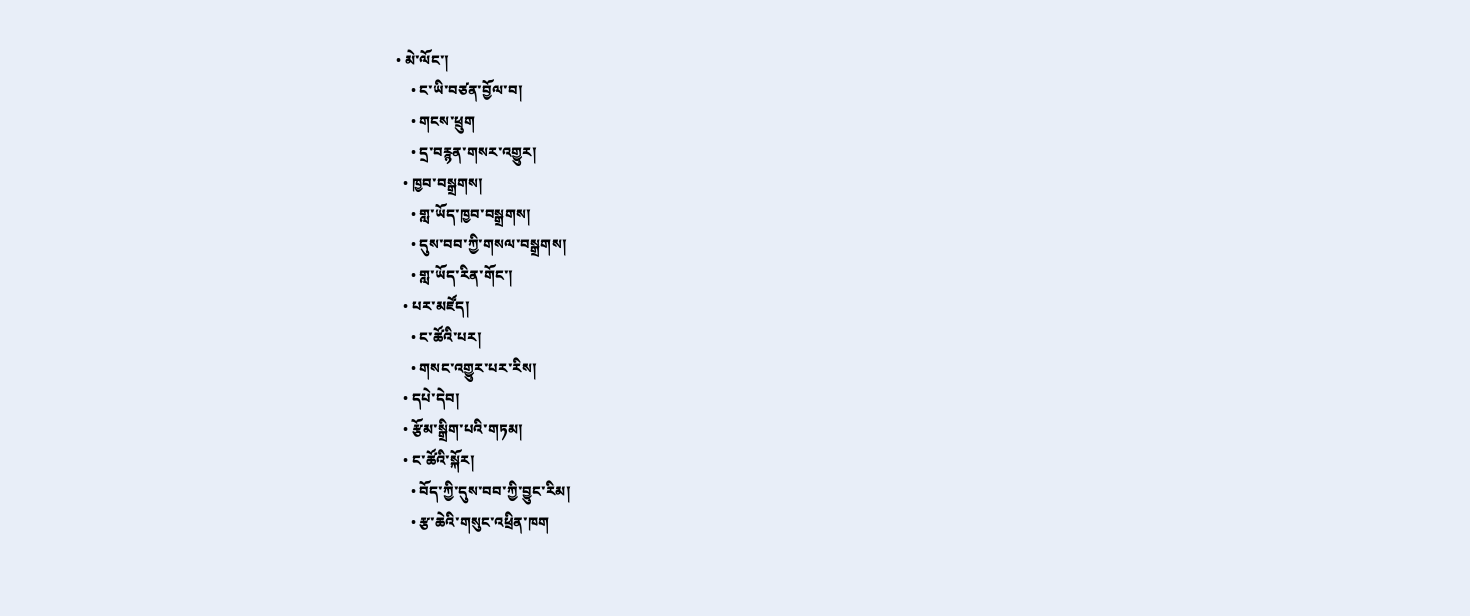• མེ་ལོང་།
    • ང་ཡི་བཙན་བྱོལ་བ།
    • གངས་ཕྲུག
    • དྲ་བརྙན་གསར་འགྱུར།
  • ཁྱབ་བསྒྲགས།
    • གླ་ཡོད་ཁྱབ་བསྒྲགས།
    • དུས་བབ་ཀྱི་གསལ་བསྒྲགས།
    • གླ་ཡོད་རིན་གོང་།
  • པར་མཛོད།
    • ང་ཚོའི་པར།
    • གསང་འགྱུར་པར་རིས།
  • དཔེ་དེབ།
  • རྩོམ་སྒྲིག་པའི་གཏམ།
  • ང་ཚོའི་སྐོར།
    • བོད་ཀྱི་དུས་བབ་ཀྱི་བྱུང་རིམ།
    • རྩ་ཆེའི་གསུང་འཕྲིན་ཁག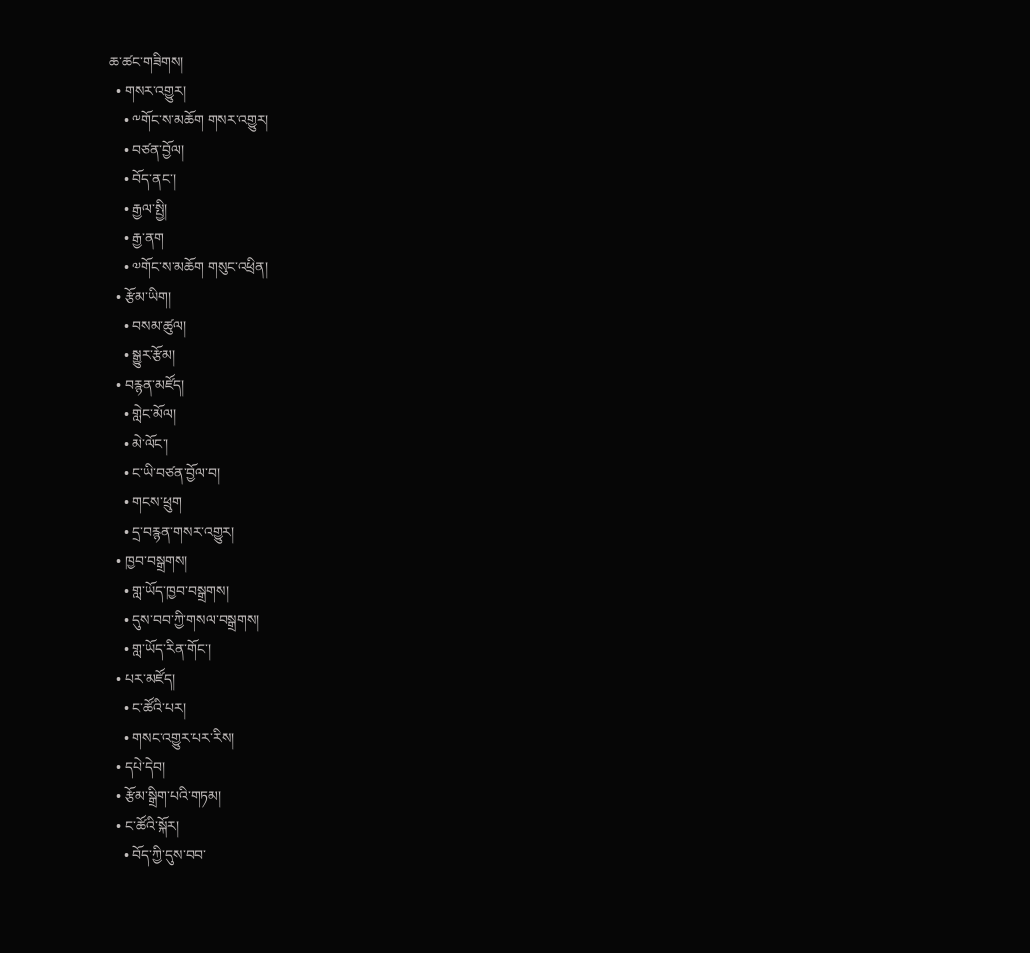ཆ་ཚང་གཟིགས།
  • གསར་འགྱུར།
    • ༸གོང་ས་མཆོག གསར་འགྱུར།
    • བཙན་བྱོལ།
    • བོད་ནང་།
    • རྒྱལ་སྤྱི།
    • རྒྱ་ནག
    • ༧གོང་ས་མཆོག གསུང་འཕྲིན།
  • རྩོམ་ཡིག།
    • བསམ་ཚུལ།
    • སྒྱུར་རྩོམ།
  • བརྙན་མཛོད།
    • གླེང་མོལ།
    • མེ་ལོང་།
    • ང་ཡི་བཙན་བྱོལ་བ།
    • གངས་ཕྲུག
    • དྲ་བརྙན་གསར་འགྱུར།
  • ཁྱབ་བསྒྲགས།
    • གླ་ཡོད་ཁྱབ་བསྒྲགས།
    • དུས་བབ་ཀྱི་གསལ་བསྒྲགས།
    • གླ་ཡོད་རིན་གོང་།
  • པར་མཛོད།
    • ང་ཚོའི་པར།
    • གསང་འགྱུར་པར་རིས།
  • དཔེ་དེབ།
  • རྩོམ་སྒྲིག་པའི་གཏམ།
  • ང་ཚོའི་སྐོར།
    • བོད་ཀྱི་དུས་བབ་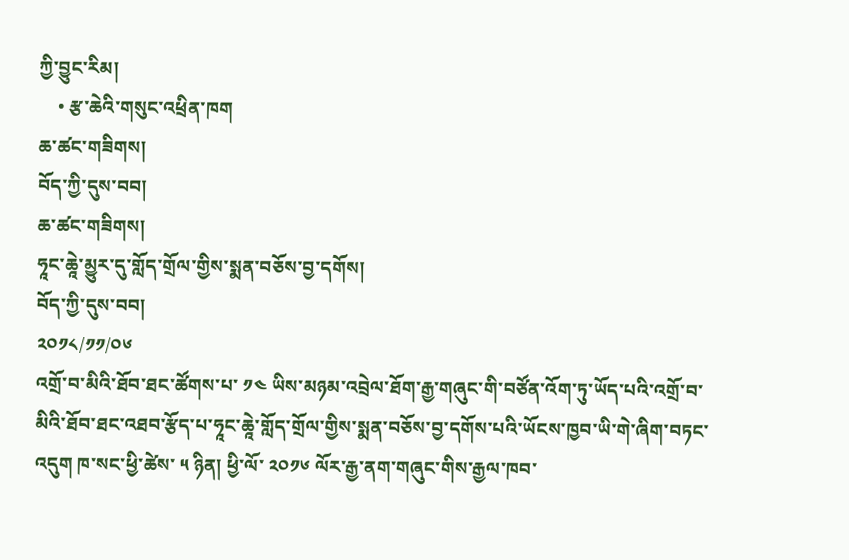ཀྱི་བྱུང་རིམ།
    • རྩ་ཆེའི་གསུང་འཕྲིན་ཁག
ཆ་ཚང་གཟིགས།
བོད་ཀྱི་དུས་བབ།
ཆ་ཚང་གཟིགས།
ཧཱང་ཆཱེ་མྱུར་དུ་གློད་གྲོལ་གྱིས་སྨན་བཅོས་བྱ་དགོས།
བོད་ཀྱི་དུས་བབ།
༢༠༡༨/༡༡/༠༦
འགྲོ་བ་མིའི་ཐོབ་ཐང་ཚོགས་པ་ ༡༤ ཡིས་མཉམ་འབྲེལ་ཐོག་རྒྱ་གཞུང་གི་བཙོན་འོག་ཏུ་ཡོད་པའི་འགྲོ་བ་མིའི་ཐོབ་ཐང་འཐབ་རྩོད་པ་ཧཱང་ཆཱེ་གློད་གྲོལ་གྱིས་སྨན་བཅོས་བྱ་དགོས་པའི་ཡོངས་ཁྱབ་ཡི་གེ་ཞིག་བཏང་འདུག ཁ་སང་ཕྱི་ཚེས་ ༥ ཉིན། ཕྱི་ལོ་ ༢༠༡༦ ལོར་རྒྱ་ནག་གཞུང་གིས་རྒྱལ་ཁབ་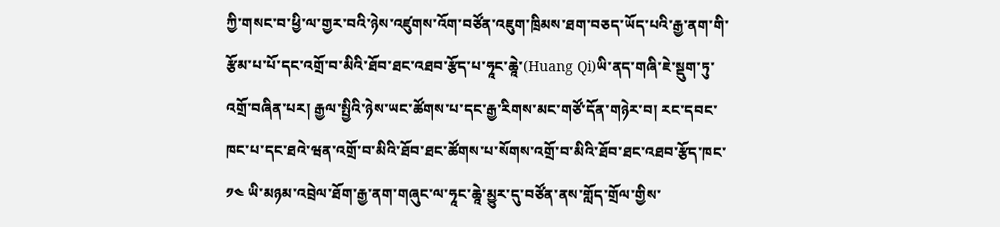ཀྱི་གསང་བ་ཕྱི་ལ་གྱར་བའི་ཉེས་འཛུགས་འོག་བཙོན་འཇུག་ཁྲིམས་ཐག་བཅད་ཡོད་པའི་རྒྱ་ནག་གི་རྩོམ་པ་པོ་དང་འགྲོ་བ་མིའི་ཐོབ་ཐང་འཐབ་རྩོད་པ་ཧཱང་ཆཱེ་(Huang Qi)ཡི་ནད་གཞི་ཇེ་སྡུག་ཏུ་འགྲོ་བཞིན་པར། རྒྱལ་སྤྱིའི་ཉེས་ཡང་ཚོགས་པ་དང་རྒྱ་རིགས་མང་གཙོ་དོན་གཉེར་བ། རང་དབང་ཁང་པ་དང་ཐའེ་ཝན་འགྲོ་བ་མིའི་ཐོབ་ཐང་ཚོགས་པ་སོགས་འགྲོ་བ་མིའི་ཐོབ་ཐང་འཐབ་རྩོད་ཁང་ ༡༤ ཡི་མཉམ་འབྲེལ་ཐོག་རྒྱ་ནག་གཞུང་ལ་ཧཱང་ཆཱེ་མྱུར་དུ་བཙོན་ནས་གློད་གྲོལ་གྱིས་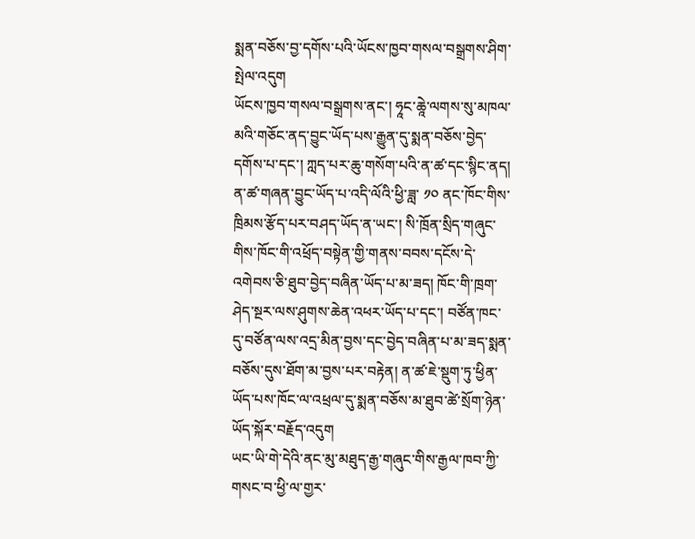སྨན་བཅོས་བྱ་དགོས་པའི་ཡོངས་ཁྱབ་གསལ་བསྒྲགས་ཤིག་སྤེལ་འདུག
ཡོངས་ཁྱབ་གསལ་བསྒྲགས་ནང་། ཧཱང་ཆཱེ་ལགས་སུ་མཁལ་མའི་གཅོང་ནད་བྱུང་ཡོད་པས་རྒྱུན་དུ་སྨན་བཅོས་བྱེད་དགོས་པ་དང་། ཀླད་པར་ཆུ་གསོག་པའི་ན་ཚ་དང་སྙིང་ནད། ན་ཚ་གཞན་བྱུང་ཡོད་པ་འདི་ལོའི་ཕྱི་ཟླ་ ༡༠ ནང་ཁོང་གིས་ཁྲིམས་རྩོད་པར་བཤད་ཡོད་ན་ཡང་། སི་ཁྲོན་སྲིད་གཞུང་གིས་ཁོང་གི་འཕྲོད་བསྟེན་གྱི་གནས་བབས་དངོས་དེ་འགེབས་ཅི་ཐུབ་བྱེད་བཞིན་ཡོད་པ་མ་ཟད། ཁོང་གི་ཁྲག་ཤེད་སྔར་ལས་ཤུགས་ཆེན་འཕར་ཡོད་པ་དང་། བཙོན་ཁང་དུ་བཙོན་ལས་འདྲ་མིན་བྱས་དང་བྱེད་བཞིན་པ་མ་ཟད་སྨན་བཅོས་དུས་ཐོག་མ་བྱས་པར་བརྟེན། ན་ཚ་ཇེ་སྡུག་ཏུ་ཕྱིན་ཡོད་པས་ཁོང་ལ་འཕྲལ་དུ་སྨན་བཅོས་མ་ཐུབ་ཚེ་སྲོག་ཉེན་ཡོད་སྐོར་བརྗོད་འདུག
ཡང་ཡི་གེ་དེའི་ནང་མུ་མཐུད་རྒྱ་གཞུང་གིས་རྒྱལ་ཁབ་ཀྱི་གསང་བ་ཕྱི་ལ་གྱར་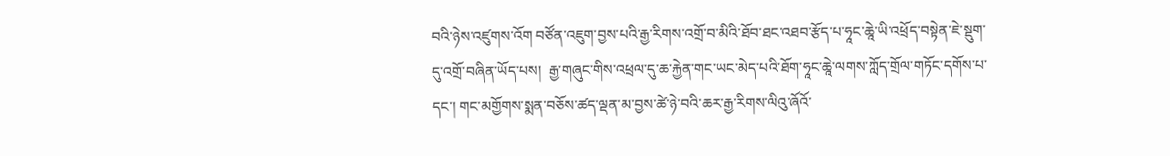བའི་ཉེས་འཛུགས་འོག བཙོན་འཇུག་བྱས་པའི་རྒྱ་རིགས་འགྲོ་བ་མིའི་ཐོབ་ཐང་འཐབ་རྩོད་པ་ཧཱང་ཆཱེ་ཡི་འཕྲོད་བསྟེན་ཇེ་སྡུག་དུ་འགྲོ་བཞིན་ཡོད་པས།  རྒྱ་གཞུང་གིས་འཕྲལ་དུ་ཆ་རྐྱེན་གང་ཡང་མེད་པའི་ཐོག་ཧཱང་ཆཱེ་ལགས་ཀློད་གྲོལ་གཏོང་དགོས་པ་དང་། གང་མགྱོགས་སྨན་བཅོས་ཚད་ལྡན་མ་བྱས་ཚེ་ཉེ་བའི་ཆར་རྒྱ་རིགས་ལིའུ་ཞོའོ་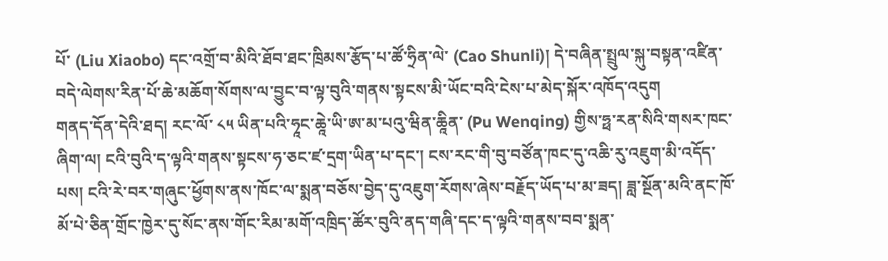པོ་ (Liu Xiaobo) དང་འགྲོ་བ་མིའི་ཐོབ་ཐང་ཁྲིམས་རྩོད་པ་ཚོ་ཧྲིན་ལེ་ (Cao Shunli)། དེ་བཞིན་སྤྲུལ་སྐུ་བསྟན་འཛིན་བདེ་ལེགས་རིན་པོ་ཆེ་མཆོག་སོགས་ལ་བྱུང་བ་ལྟ་བུའི་གནས་སྟངས་མི་ཡོང་བའི་ངེས་པ་མེད་སྐོར་འཁོད་འདུག
གནད་དོན་དེའི་ཐད། རང་ལོ་ ༨༥ ཡིན་པའི་ཧཱང་ཆཱེ་ཡི་ཨ་མ་པའུ་ཝིན་ཆཱིན་ (Pu Wenqing) གྱིས་ཧྥ་རན་སིའི་གསར་ཁང་ཞིག་ལ། ངའི་བུའི་ད་ལྟའི་གནས་སྟངས་ཧ་ཅང་ཛ་དྲག་ཡིན་པ་དང་། ངས་རང་གི་བུ་བཙོན་ཁང་དུ་འཆི་རུ་འཇུག་མི་འདོད་པས། ངའི་རེ་བར་གཞུང་ཕྱོགས་ནས་ཁོང་ལ་སྨན་བཅོས་བྱེད་དུ་འཇུག་རོགས་ཞེས་བརྗོད་ཡོད་པ་མ་ཟད། ཟླ་སྔོན་མའི་ནང་ཁོ་མོ་པེ་ཅིན་གྲོང་ཁྱེར་དུ་སོང་ནས་གོང་རིམ་མགོ་འཁྲིད་ཚོར་བུའི་ནད་གཞི་དང་ད་ལྟའི་གནས་བབ་སྨན་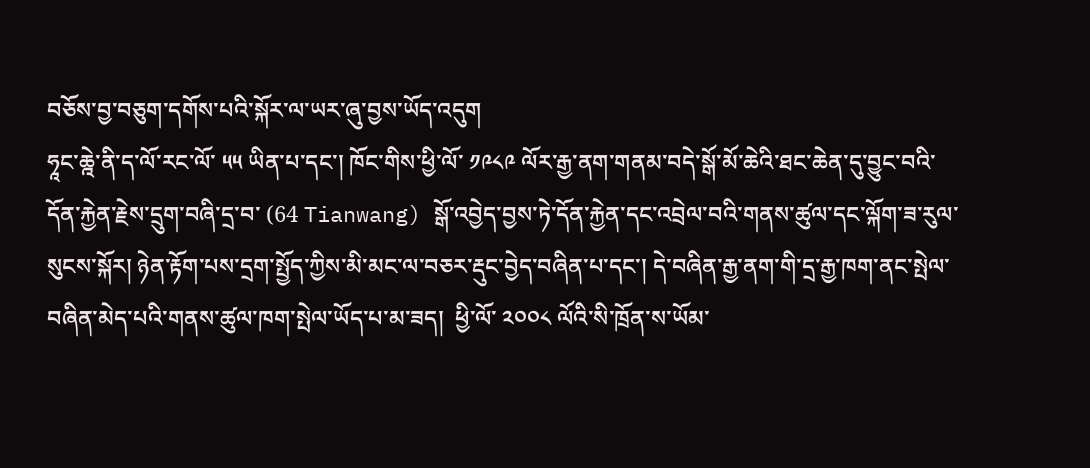བཅོས་བྱ་བཅུག་དགོས་པའི་སྐོར་ལ་ཡར་ཞུ་བྱས་ཡོད་འདུག
ཧཱང་ཆྰེ་ནི་ད་ལོ་རང་ལོ་ ༥༥ ཡིན་པ་དང་། ཁོང་གིས་ཕྱི་ལོ་ ༡༩༨༩ ལོར་རྒྱ་ནག་གནམ་བདེ་སྒོ་མོ་ཆེའི་ཐང་ཆེན་དུ་བྱུང་བའི་དོན་རྐྱེན་རྗེས་དྲུག་བཞི་དྲ་བ་ (64 Tianwang) སྒོ་འབྱེད་བྱས་ཏེ་དོན་རྐྱེན་དང་འབྲེལ་བའི་གནས་ཚུལ་དང་ལྐོག་ཟ་རུལ་སུངས་སྐོར། ཉེན་རྟོག་པས་དྲག་སྤྱོད་ཀྱིས་མི་མང་ལ་བཅར་རྡུང་བྱེད་བཞིན་པ་དང་། དེ་བཞིན་རྒྱ་ནག་གི་དྲ་རྒྱ་ཁག་ནང་སྤེལ་བཞིན་མེད་པའི་གནས་ཚུལ་ཁག་སྤེལ་ཡོད་པ་མ་ཟད།  ཕྱི་ལོ་ ༢༠༠༨ ལོའི་སི་ཁྲོན་ས་ཡོམ་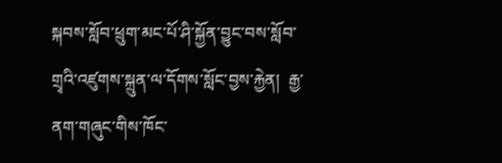སྐབས་སློབ་ཕྲུག་མང་པོ་ཤི་སྐྱོན་བྱུང་བས་སློབ་གྲྭའི་འཛུགས་སྐྲུན་ལ་དོགས་སློང་བྱས་རྐྱེན།  རྒྱ་ནག་གཞུང་གིས་ཁོང་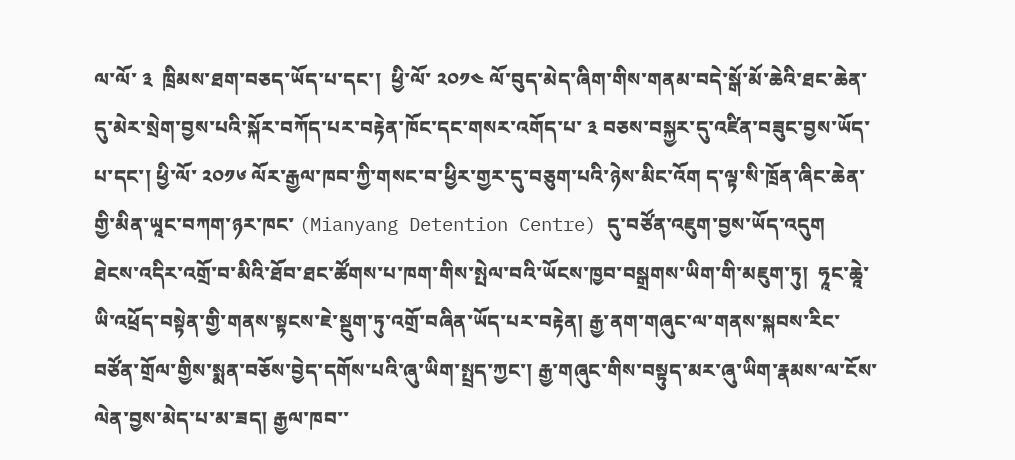ལ་ལོ་ ༣  ཁྲིམས་ཐག་བཅད་ཡོད་པ་དང་།  ཕྱི་ལོ་ ༢༠༡༤ ལོ་བུད་མེད་ཞིག་གིས་གནམ་བདེ་སྒོ་མོ་ཆེའི་ཐང་ཆེན་དུ་མེར་སྲེག་བྱས་པའི་སྐོར་བཀོད་པར་བརྟེན་ཁོང་དང་གསར་འགོད་པ་ ༣ བཅས་བསྐྱར་དུ་འཛིན་བཟུང་བྱས་ཡོད་པ་དང་། ཕྱི་ལོ་ ༢༠༡༦ ལོར་རྒྱལ་ཁབ་ཀྱི་གསང་བ་ཕྱིར་གྱར་དུ་བཅུག་པའི་ཉེས་མིང་འོག ད་ལྟ་སི་ཁྲོན་ཞིང་ཆེན་གྱི་མིན་ཡཱང་བཀག་ཉར་ཁང་ (Mianyang Detention Centre) དུ་བཙོན་འཇུག་བྱས་ཡོད་འདུག
ཐེངས་འདིར་འགྲོ་བ་མིའི་ཐོབ་ཐང་ཚོགས་པ་ཁག་གིས་སྤེལ་བའི་ཡོངས་ཁྱབ་བསྒྲགས་ཡིག་གི་མཇུག་ཏུ།  ཧཱང་ཆཱེ་ཡི་འཕྲོད་བསྟེན་གྱི་གནས་སྟངས་ཇེ་སྡུག་ཏུ་འགྲོ་བཞིན་ཡོད་པར་བརྟེན། རྒྱ་ནག་གཞུང་ལ་གནས་སྐབས་རིང་བཙོན་གྲོལ་གྱིས་སྨན་བཅོས་བྱེད་དགོས་པའི་ཞུ་ཡིག་སྤྲད་ཀྱང་། རྒྱ་གཞུང་གིས་བསྟུད་མར་ཞུ་ཡིག་རྣམས་ལ་ངོས་ལེན་བྱས་མེད་པ་མ་ཟད། རྒྱལ་ཁབ་་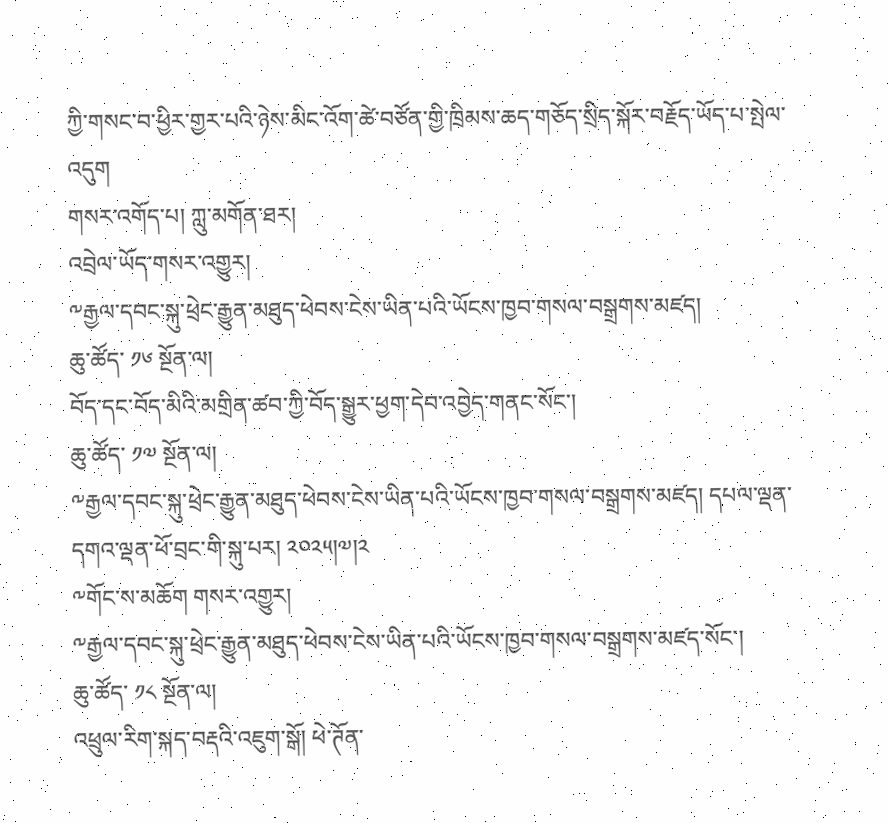ཀྱི་གསང་བ་ཕྱིར་གྱར་པའི་ཉེས་མིང་འོག་ཚེ་བཙོན་གྱི་ཁྲིམས་ཆད་གཅོད་སྲིད་སྐོར་བརྗོད་ཡོད་པ་སྤེལ་འདུག
གསར་འགོད་པ། ཀླུ་མགོན་ཐར།
འབྲེལ་ཡོད་གསར་འགྱུར།
༸རྒྱལ་དབང་སྐུ་ཕྲེང་རྒྱུན་མཐུད་ཕེབས་ངེས་ཡིན་པའི་ཡོངས་ཁྱབ་གསལ་བསྒྲགས་མཛད།
ཆུ་ཚོད་ ༡༦ སྔོན་ལ།
བོད་དང་བོད་མིའི་མགྲིན་ཚབ་ཀྱི་བོད་སྒྱུར་ཕྱག་དེབ་འབྱེད་གནང་སོང་།
ཆུ་ཚོད་ ༡༧ སྔོན་ལ།
༸རྒྱལ་དབང་སྐུ་ཕྲེང་རྒྱུན་མཐུད་ཕེབས་ངེས་ཡིན་པའི་ཡོངས་ཁྱབ་གསལ་བསྒྲགས་མཛད། དཔལ་ལྡན་དགའ་ལྡན་ཕོ་བྲང་གི་སྐུ་པར། ༢༠༢༥།༧།༢
༸གོང་ས་མཆོག གསར་འགྱུར།
༸རྒྱལ་དབང་སྐུ་ཕྲེང་རྒྱུན་མཐུད་ཕེབས་ངེས་ཡིན་པའི་ཡོངས་ཁྱབ་གསལ་བསྒྲགས་མཛད་སོང་།
ཆུ་ཚོད་ ༡༨ སྔོན་ལ།
འཕྲུལ་རིག་སྐད་བརྡའི་འཇུག་སྒོ། ཕེ་ཊོན་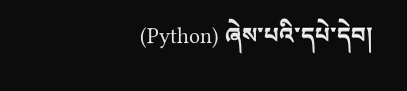(Python) ཞེས་པའི་དཔེ་དེབ།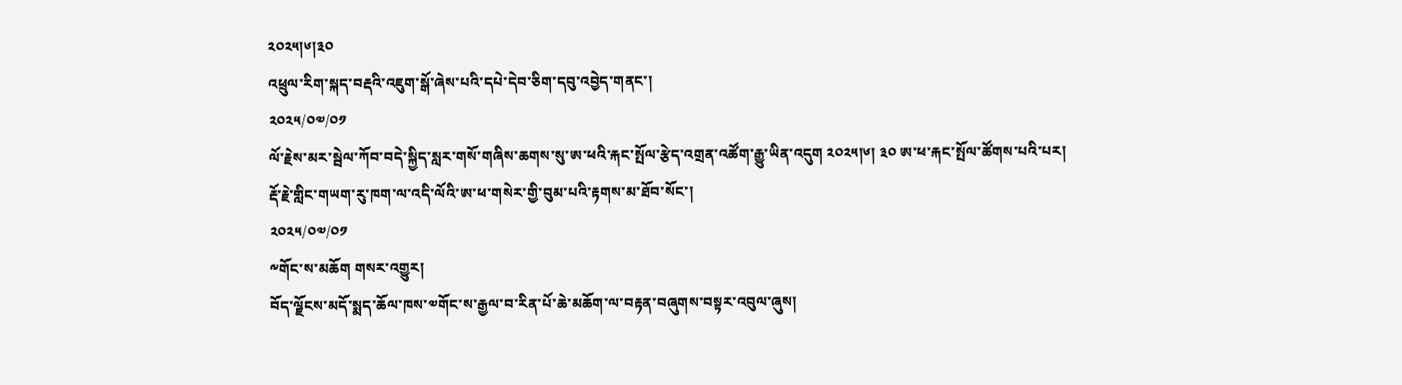༢༠༢༥།༦།༣༠
འཕྲུལ་རིག་སྐད་བརྡའི་འཇུག་སྒོ་ཞེས་པའི་དཔེ་དེབ་ཅིག་དབུ་འབྱེད་གནང་།
༢༠༢༥/༠༧/༠༡
ལོ་རྗེས་མར་སྦེལ་ཀོབ་བདེ་སྐྱིད་སླར་གསོ་གཞིས་ཆགས་སུ་ཨ་ཕའི་རྐང་སྤོལ་རྩེད་འགྲན་འཚོག་རྒྱུ་ཡིན་འདུག ༢༠༢༥།༦། ༣༠ ཨ་ཕ་རྐང་སྤོལ་ཚོགས་པའི་པར།
རྡོ་རྗེ་གླིང་གཡག་རུ་ཁག་ལ་འདི་ལོའི་ཨ་ཕ་གསེར་གྱི་བུམ་པའི་རྟགས་མ་ཐོབ་སོང་།
༢༠༢༥/༠༧/༠༡
༸གོང་ས་མཆོག གསར་འགྱུར།
བོད་ལྗོངས་མདོ་སྨད་ཆོལ་ཁས་༧གོང་ས་རྒྱལ་བ་རིན་པོ་ཆེ་མཆོག་ལ་བརྟན་བཞུགས་བསྟར་འབུལ་ཞུས།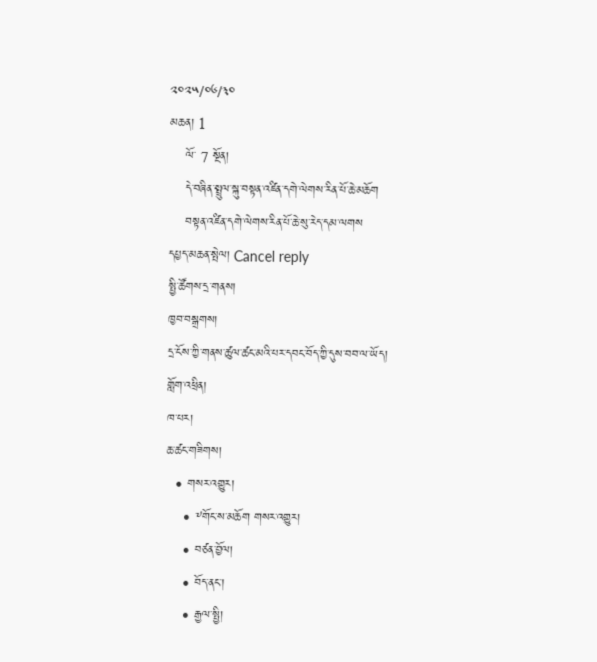༢༠༢༥/༠༦/༣༠
མཆན། 1
    ལོ་ 7 སྔོན།
    དེ་བཞིན་སྤྲུལ་སྐུ་བསྟན་འཛིན་དགེ་ལེགས་རིན་པོ་ཆེ་མཆོག
    བསྟན་འཛིན་དགེ་ལེགས་རིན་པོ་ཆེ་སུ་རེད་དམ་ལགས
དཔྱད་མཆན་སྤེལ། Cancel reply
སྤྱི་ཚོགས་དྲ་གནས།
ཁྱབ་བསྒྲགས།
དྲ་ངོས་ཀྱི་གནས་ཚུལ་ཚང་མའི་པར་དབང་བོད་ཀྱི་དུས་བབ་ལ་ཡོད།
གློག་འཕྲིན།
ཁ་པར།
ཆ་ཚང་གཟིགས།
  • གསར་འགྱུར།
    • ༸གོང་ས་མཆོག གསར་འགྱུར།
    • བཙན་བྱོལ།
    • བོད་ནང་།
    • རྒྱལ་སྤྱི།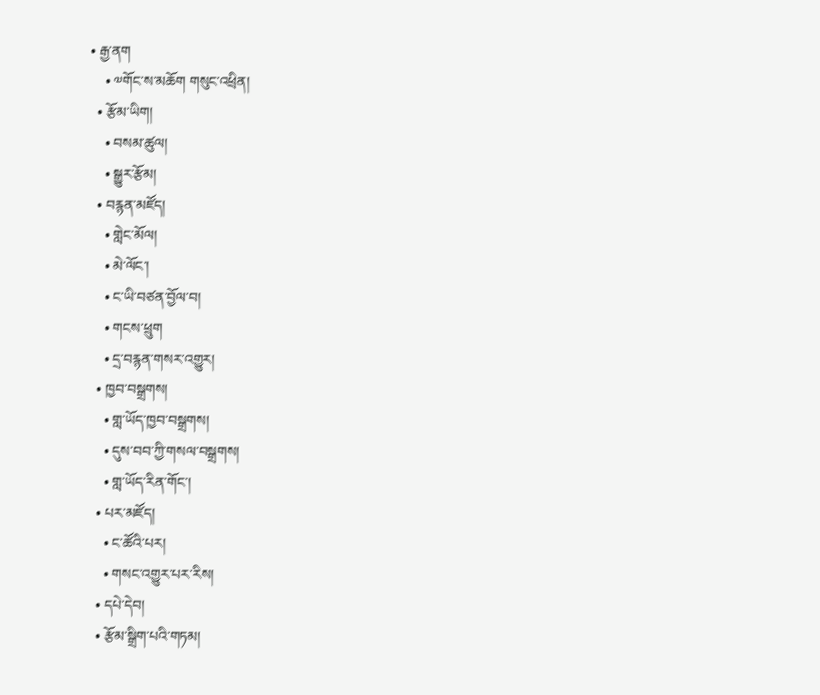• རྒྱ་ནག
    • ༧གོང་ས་མཆོག གསུང་འཕྲིན།
  • རྩོམ་ཡིག།
    • བསམ་ཚུལ།
    • སྒྱུར་རྩོམ།
  • བརྙན་མཛོད།
    • གླེང་མོལ།
    • མེ་ལོང་།
    • ང་ཡི་བཙན་བྱོལ་བ།
    • གངས་ཕྲུག
    • དྲ་བརྙན་གསར་འགྱུར།
  • ཁྱབ་བསྒྲགས།
    • གླ་ཡོད་ཁྱབ་བསྒྲགས།
    • དུས་བབ་ཀྱི་གསལ་བསྒྲགས།
    • གླ་ཡོད་རིན་གོང་།
  • པར་མཛོད།
    • ང་ཚོའི་པར།
    • གསང་འགྱུར་པར་རིས།
  • དཔེ་དེབ།
  • རྩོམ་སྒྲིག་པའི་གཏམ།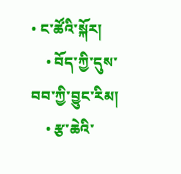• ང་ཚོའི་སྐོར།
    • བོད་ཀྱི་དུས་བབ་ཀྱི་བྱུང་རིམ།
    • རྩ་ཆེའི་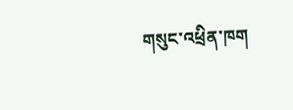གསུང་འཕྲིན་ཁག